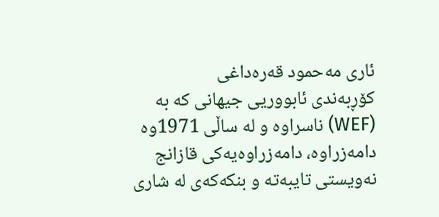ئاری مەحمود قەرەداغی
کۆڕبەندی ئابووریی جیهانی کە بە (WEF) ناسراوە و لە ساڵی 1971وە دامەزراوە، دامەزراوەیەکی قازانج نەویستی تایبەتە و بنکەکەی لە شاری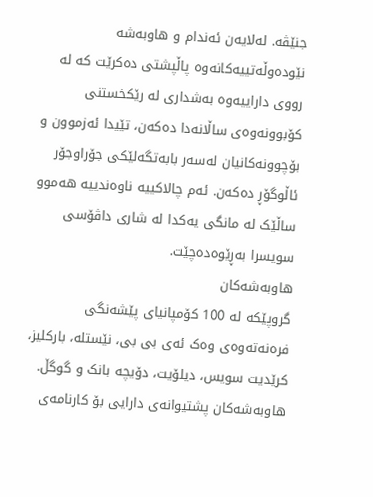جنێڤە. لەلایەن ئەندام و هاوبەشە نێودەوڵەتییەکانەوە پاڵپشتی دەکرێت کە لە رووی داراییەوە بەشداری لە رێکخستنی کۆبوونەوەی ساڵانەدا دەکەن، تێیدا ئەزموون و بۆچوونەکانیان لەسەر بابەتگەلێکی جۆراوجۆر ئاڵوگۆڕ دەکەن. ئەم چالاکییە ناوەندییە هەموو ساڵێک لە مانگی یەکدا لە شاری داڤۆسی سویسرا بەڕێوەدەچێت.
هاوبەشەکان
گروپێکە لە 100 کۆمپانیای پێشەنگی فرەنەتەوەی وەک ئەی بی بی، نێستلە، بارکلیز، کرێدیت سویس، دیلۆیت، دۆیچە بانک و گوگڵ. هاوبەشەکان پشتیوانەی دارایی بۆ کارنامەی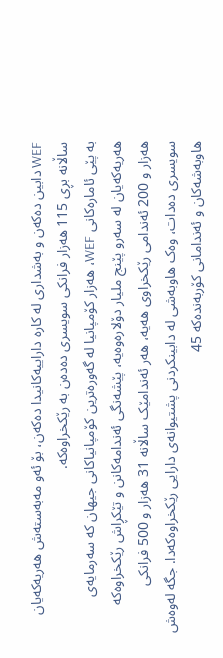WEF دابین دەکەن و بەشداری لە کارە داراییەکانیدا دەکەن، بۆ ئەو مەبەستەش هەریەکەیان ساڵانە بڕی 115 هەزار فرانکی سویسری دەدەن بە رێکخراوەکە.
بە پێی ئامارەکانی WEF، هەزار کۆمپانیا لە گەورەترین کۆمپانیاکانی جیهان کە سەرمایەی هەریەکەیان لە سەرو پێنج ملیار دۆلارەوەیە، پێشەنگی ئەندامەکانن و تێکڕاش رێکخراوەکە هەزار و 200 ئەندامی رێکخراوی هەیە، هەر ئەندامێک ساڵانە 31 هەزار و 500 فرانکی سویسری دەدات، وەک هاوبەشی لە دابینکردنی پشتیوانەی دارایی رێکخراوەکەدا. جگە لەوەش هاوبەشەکان و ئەندامانی کۆربەندەکە 45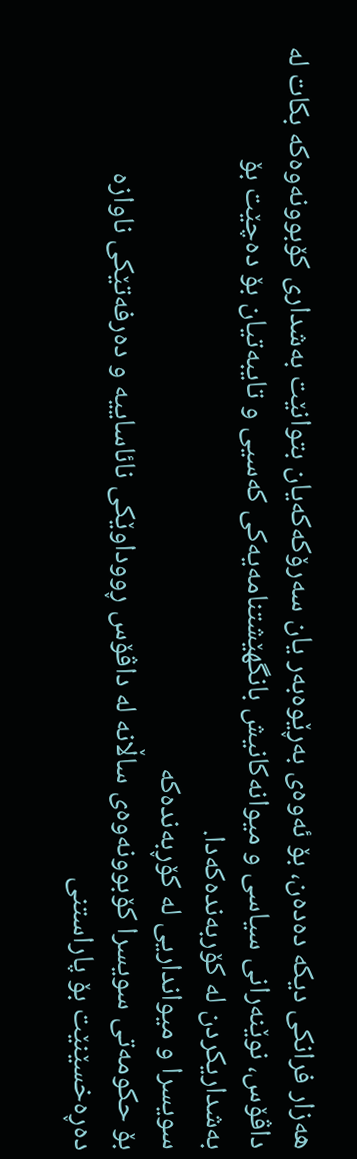هەزار فرانکی دیکە دەدەن، بۆ ئەوەی بەڕێوەبەر یان سەرۆکەکەیان بتوانێت بەشداری کۆبوونەوەکە بکات لە داڤۆس، نوێنەرانی سیاسی و میوانەکانیش بانگهێشتنامەیەکی کەسیی و تایبەتیان بۆ دەچێت بۆ بەشداریکردن لە کۆربەندەکەدا.
سویسرا و میوانداریی لە کۆڕبەندەکە
بۆ حکومەتی سویسرا کۆبوونەوەی ساڵانە لە داڤۆس ڕووداوێکی نائاساییە و دەرفەتێکی ناوازە دەڕەخسێنێت بۆ پاراستنی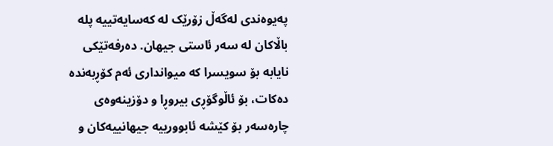پەیوەندی لەگەڵ زۆرێک لە کەسایەتییە پلە باڵاکان لە سەر ئاستی جیهان. دەرفەتێکی نایابە بۆ سویسرا کە میوانداری ئەم کۆڕبەندە دەکات، بۆ ئاڵوگۆڕی بیروڕا و دۆزینەوەی چارەسەر بۆ کێشە ئابوورییە جیهانییەکان و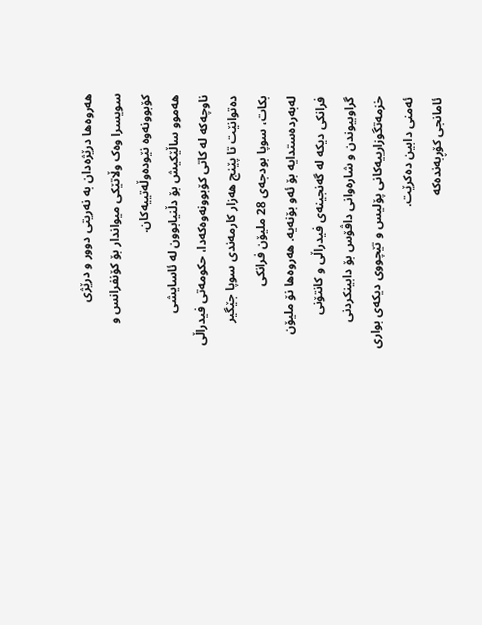هەروەها درێژەدان بە نەریتی دوور و درێژی سویسرا وەک وڵاتێکی میواندار بۆ کۆنفرانس و کۆبوونەوە نێودەوڵەتییەکان.
هەموو ساڵێکیش بۆ دڵنیابوون لە ئاسایشی ناوچەکە لە کاتی کۆبوونەوەکەدا، حکومەتی فیدراڵی دەتوانێت تا پێنج هەزار کارمەندی سوپا جێگیر بکات، سوپا بودجەی 28 ملیۆن فرانکی لەبەردەستدایە بۆ ئەو بۆنەیە. هەروەها نۆ ملیۆن فرانکی دیکە لە گەنجینەی فیدراڵی و کانتۆنی گراوبیوندن و شارەوانی داڤۆس بۆ دابینکردنی خزمەتگوزارییەکانی پۆلیس و تێچووی دیکەی بواری ئەمنی دابین دەکرێت.
ئامانجی کۆڕبەندەکە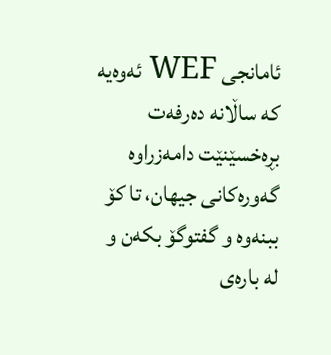ئامانجی WEF ئەوەیە کە ساڵانە دەرفەت بڕەخسێنێت دامەزراوە گەورەکانی جیهان، تا کۆ ببنەوە و گفتوگۆ بکەن و لە بارەی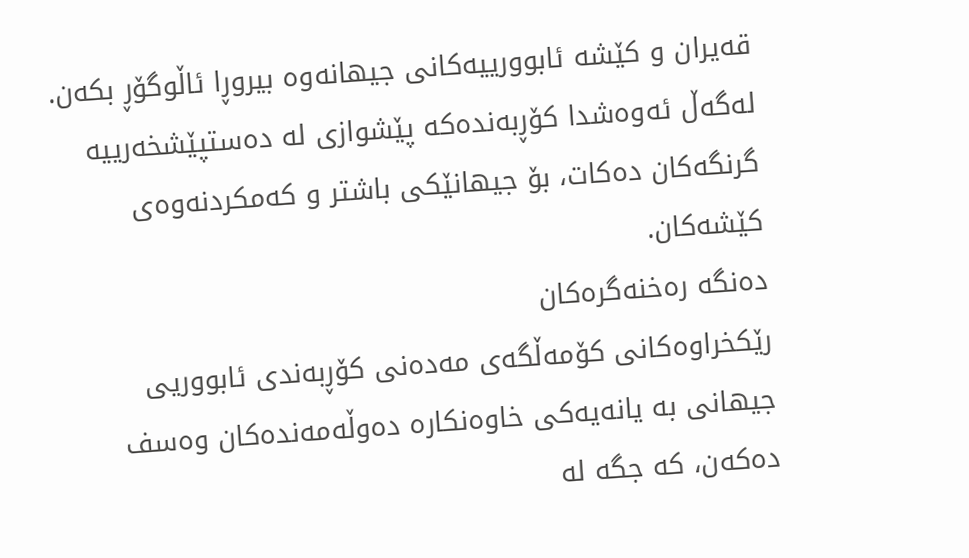قەیران و کێشە ئابوورییەکانی جیهانەوە بیروڕا ئاڵوگۆڕ بکەن. لەگەڵ ئەوەشدا کۆڕبەندەکە پێشوازی لە دەستپێشخەرییە گرنگەکان دەکات، بۆ جیهانێکی باشتر و کەمکردنەوەی کێشەکان.
دەنگە رەخنەگرەکان
رێکخراوەکانی کۆمەڵگەی مەدەنی کۆڕبەندی ئابووریی جیهانی بە یانەیەکی خاوەنکارە دەوڵەمەندەکان وەسف دەکەن، کە جگە لە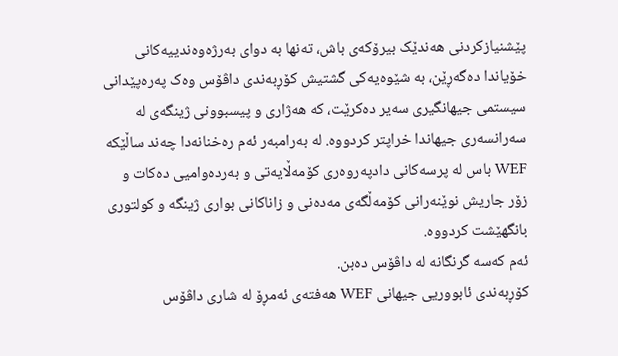پێشنیازکردنی هەندێک بیرۆکەی باش، تەنها بە دوای بەرژەوەندییەکانی خۆیاندا دەگەڕێن، بە شێوەیەکی گشتیش کۆڕبەندی داڤۆس وەک پەرەپێدانی سیستمی جیهانگیری سەیر دەکرێت، کە هەژاری و پیسبوونی ژینگەی لە سەرانسەری جیهاندا خراپتر کردووە. لە بەرامبەر ئەم رەخنانەدا چەند ساڵێکە WEF باس لە پرسەکانی دادپەروەری کۆمەڵایەتی و بەردەوامیی دەکات و زۆر جاریش نوێنەرانی کۆمەڵگەی مەدەنی و زاناکانی بواری ژینگە و کولتوری بانگهێشت کردووە.
ئەم کەسە گرنگانە لە داڤۆس دەبن.
کۆڕبەندی ئابووریی جیهانی WEF هەفتەی ئەمڕۆ لە شاری داڤۆس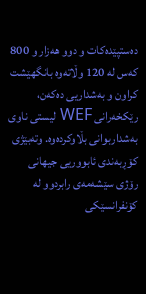دەستپێدەکات و دوو هەزار و 800 کەس لە 120 وڵاتەوە بانگهێشت کراون و بەشداریی دەکەن، رێکخەرانی WEF لیستی ناوی بەشداربوانی بڵاوکردەوە. وتەبێژی کۆڕبەندی ئابووریی جیهانی رۆژی سێشەمەی رابردوو لە کۆنفرانسێکی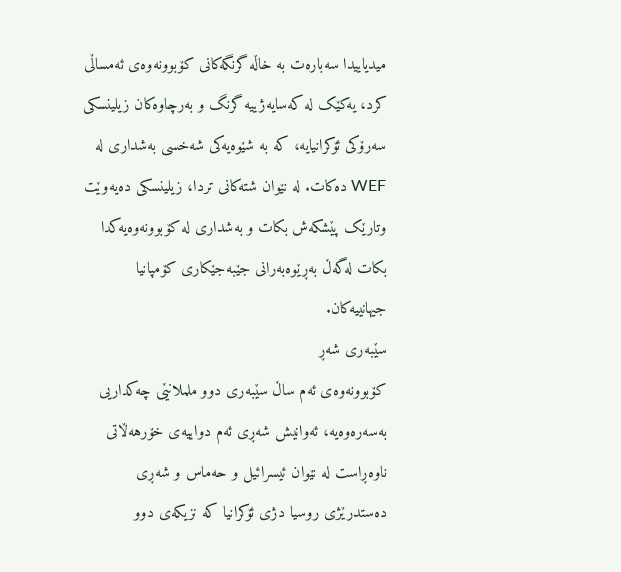میدیاییدا سەبارەت بە خاڵە گرنگەکانی کۆبوونەوەی ئەمساڵی کرد، یەکێک لە کەسایەژییە گرنگ و بەرچاوەکان زیلینسکی سەرۆکی ئۆکرانیایە، کە بە شێوەیەکی شەخسی بەشداری لە WEF دەکات. لە نێوان شتەکانی تردا، زیلینسکی دەیەوێت وتارێک پێشکەش بکات و بەشداری لە کۆبوونەوەیەکدا بکات لەگەڵ بەڕێوەبەرانی جێبەجێکاری کۆمپانیا جیهانییەکان.
سێبەری شەڕ
کۆبوونەوەی ئەم ساڵ سێبەری دوو ململانێی چەکداریی بەسەرەوەیە، ئەوانیش شەڕی ئەم دواییەی خۆرهەڵاتی ناوەڕاست لە نێوان ئیسرائیل و حەماس و شەڕی دەستدرێژی روسیا دژی ئۆکرانیا کە نزیکەی دوو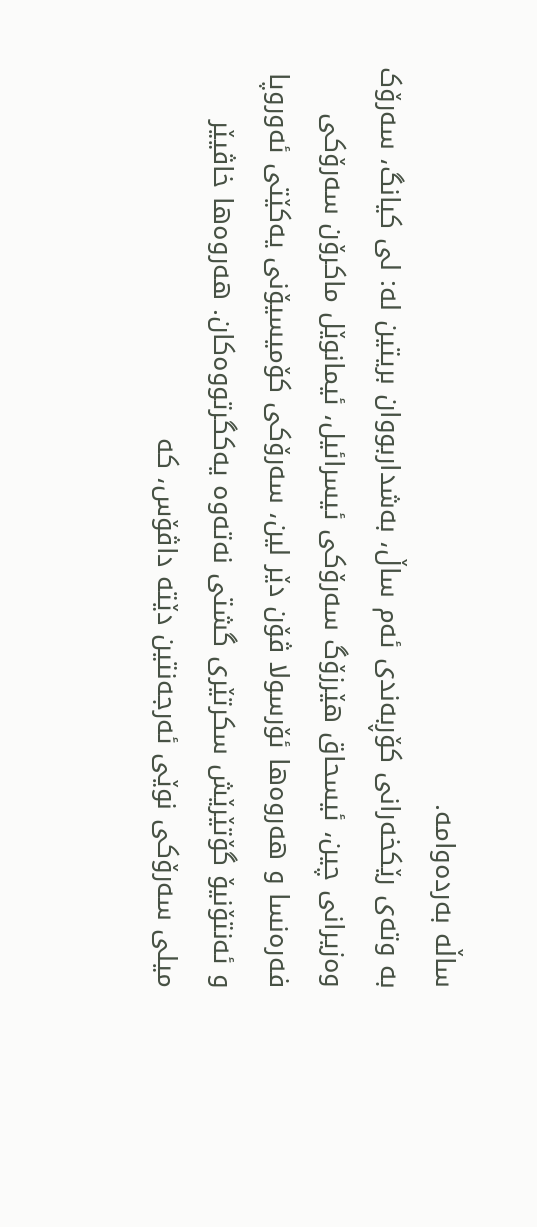ساڵە بەردەوامە.
بە وتەی رێکخەرانی کۆڕبەندی ئەم ساڵ، بەشداربووان بریتین لە: لی کیانگ، سەرۆک وەزیرانی چین، ئیسحاق هێرزۆگ سەرۆکی ئیسرائیل، ئیمانوێل ماکرۆن سەرۆکی فەرەنسا و هەروەها ئۆرسولا ڤۆن دێر لین، سەرۆکی کۆمیسیۆنی یەکێتی ئەوروپا و ئەنتۆنیۆ گۆتێرێش سکرتێری گشتی نەتەوە یەکگرتووەکان. هەروەها خاڤیێر میلی سەرۆکی نوێی ئەرجەنتین دێتە داڤۆس، کە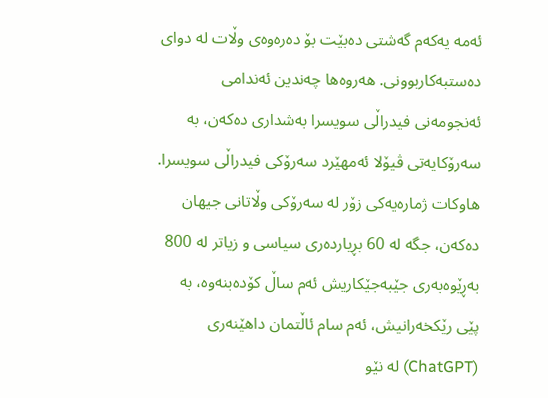ئەمە یەکەم گەشتی دەبێت بۆ دەرەوەی وڵات لە دوای دەستبەکاربوونی. هەروەها چەندین ئەندامی ئەنجومەنی فیدراڵی سویسرا بەشداری دەکەن، بە سەرۆکایەتی ڤیۆلا ئەمهێرد سەرۆکی فیدراڵی سویسرا.
هاوکات ژمارەیەکی زۆر لە سەرۆکی وڵاتانی جیهان دەکەن، جگە لە 60 بڕیاردەری سیاسی و زیاتر لە 800 بەڕێوەبەری جێبەجێکاریش ئەم ساڵ کۆدەبنەوە، بە پێی رێکخەرانیش، ئەم سام ئاڵتمان داهێنەری (ChatGPT) لە نێو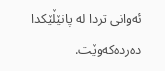ئەوانی تردا لە پانێڵێکدا دەردەکەوێت.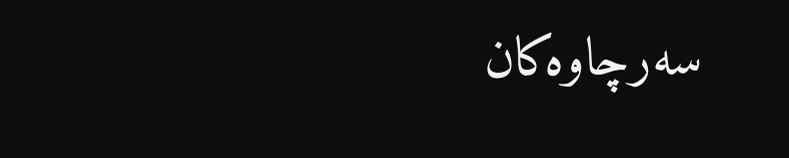سەرچاوەکان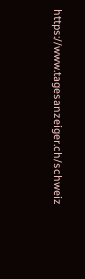https://www.tagesanzeiger.ch/schweiz